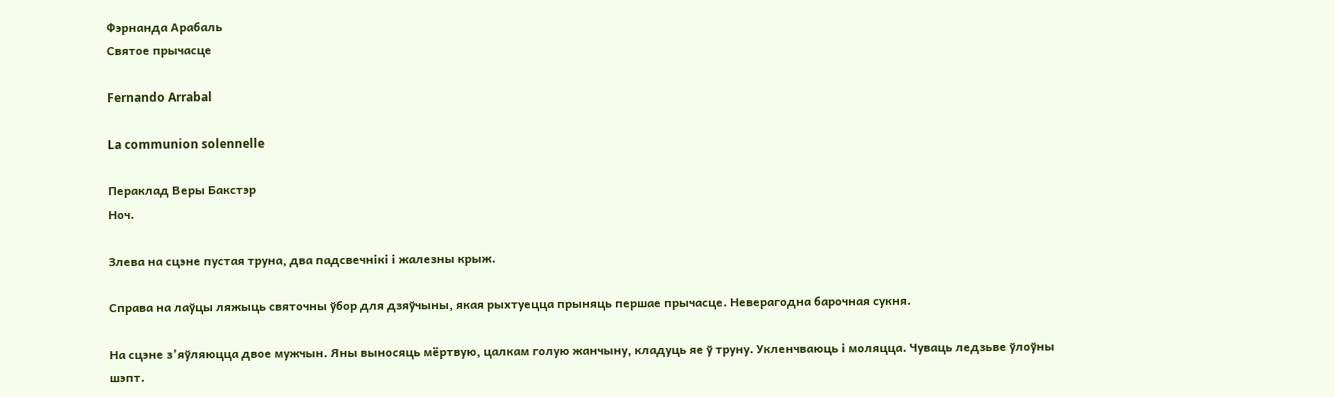Фэрнанда Арабаль
Святое прычасце

Fernando Arrabal

La communion solennelle

Пераклад Веры Бакстэр
Ноч.

Злева на сцэне пустая труна, два падсвечнікі і жалезны крыж.

Справа на лаўцы ляжыць святочны ўбор для дзяўчыны, якая рыхтуецца прыняць першае прычасце. Неверагодна барочная сукня.

На сцэне з’яўляюцца двое мужчын. Яны выносяць мёртвую, цалкам голую жанчыну, кладуць яе ў труну. Укленчваюць і моляцца. Чуваць ледзьве ўлоўны шэпт.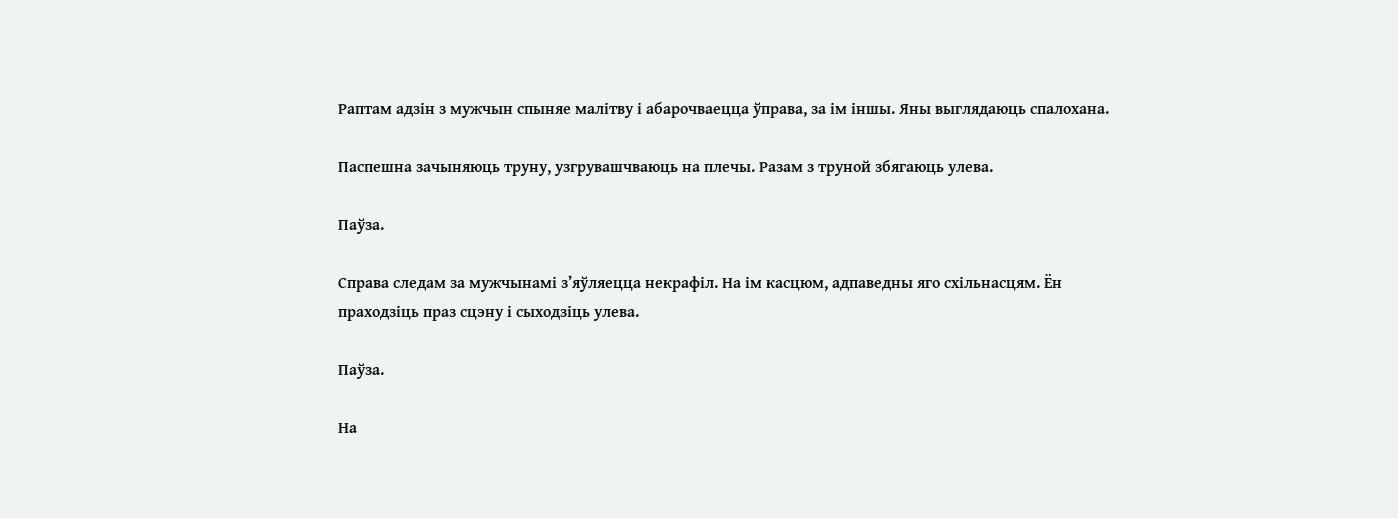Раптам адзін з мужчын спыняе малітву і абарочваецца ўправа, за ім іншы. Яны выглядаюць спалохана.

Паспешна зачыняюць труну, узгрувашчваюць на плечы. Разам з труной збягаюць улева.

Паўза.

Справа следам за мужчынамі з’яўляецца некрафіл. На ім касцюм, адпаведны яго схільнасцям. Ён праходзіць праз сцэну і сыходзіць улева.

Паўза.

На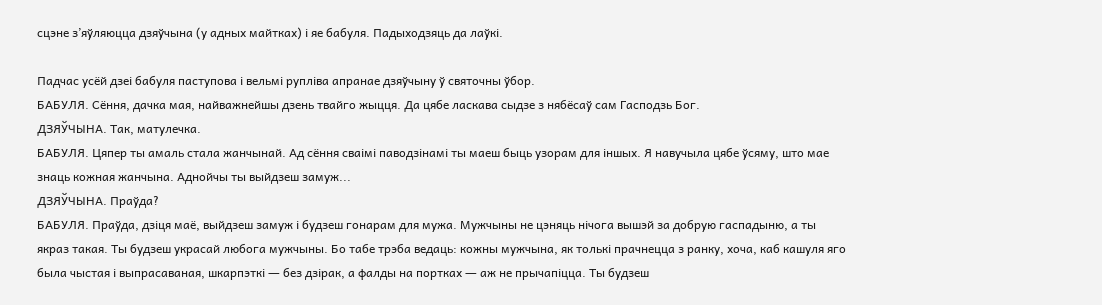сцэне з’яўляюцца дзяўчына (у адных майтках) і яе бабуля. Падыходзяць да лаўкі.

Падчас усёй дзеі бабуля паступова і вельмі рупліва апранае дзяўчыну ў святочны ўбор.
БАБУЛЯ. Сёння, дачка мая, найважнейшы дзень твайго жыцця. Да цябе ласкава сыдзе з нябёсаў сам Гасподзь Бог.
ДЗЯЎЧЫНА. Так, матулечка.
БАБУЛЯ. Цяпер ты амаль стала жанчынай. Ад сёння сваімі паводзінамі ты маеш быць узорам для іншых. Я навучыла цябе ўсяму, што мае знаць кожная жанчына. Аднойчы ты выйдзеш замуж...
ДЗЯЎЧЫНА. Праўда?
БАБУЛЯ. Праўда, дзіця маё, выйдзеш замуж і будзеш гонарам для мужа. Мужчыны не цэняць нічога вышэй за добрую гаспадыню, а ты якраз такая. Ты будзеш украсай любога мужчыны. Бо табе трэба ведаць: кожны мужчына, як толькі прачнецца з ранку, хоча, каб кашуля яго была чыстая і выпрасаваная, шкарпэткі ― без дзірак, а фалды на портках ― аж не прычапіцца. Ты будзеш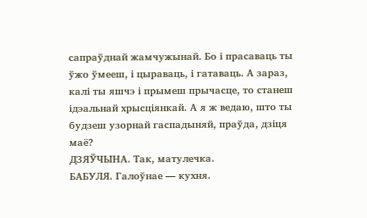сапраўднай жамчужынай. Бо і прасаваць ты ўжо ўмееш, і цыраваць, і гатаваць. А зараз, калі ты яшчэ і прымеш прычасце, то станеш ідэальнай хрысціянкай. А я ж ведаю, што ты будзеш узорнай гаспадыняй, праўда, дзіця маё?
ДЗЯЎЧЫНА. Так, матулечка.
БАБУЛЯ. Галоўнае ― кухня.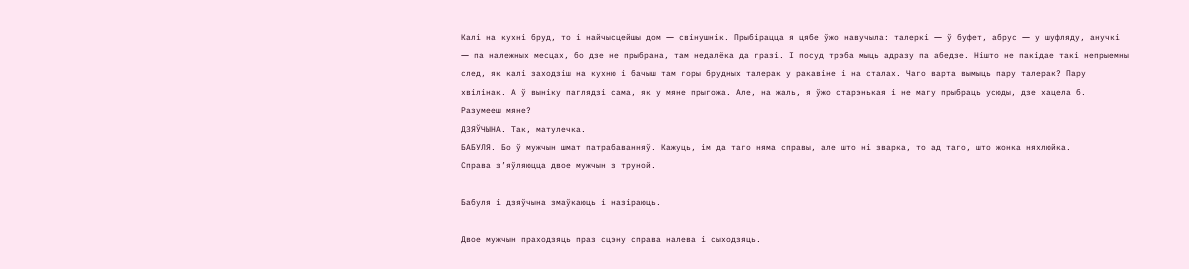Калі на кухні бруд, то і найчысцейшы дом ― свінушнік. Прыбірацца я цябе ўжо навучыла: талеркі ― ў буфет, абрус ― у шуфляду, анучкі ― па належных месцах, бо дзе не прыбрана, там недалёка да гразі. І посуд трэба мыць адразу па абедзе. Нішто не пакідае такі непрыемны след, як калі заходзіш на кухню і бачыш там горы брудных талерак у ракавіне і на сталах. Чаго варта вымыць пару талерак? Пару хвілінак. А ў выніку паглядзі сама, як у мяне прыгожа. Але, на жаль, я ўжо старэнькая і не магу прыбраць усюды, дзе хацела б. Разумееш мяне?
ДЗЯЎЧЫНА. Так, матулечка.
БАБУЛЯ. Бо ў мужчын шмат патрабаванняў. Кажуць, ім да таго няма справы, але што ні зварка, то ад таго, што жонка няхлюйка.
Справа з’яўляюцца двое мужчын з труной.

Бабуля і дзяўчына змаўкаюць і назіраюць.

Двое мужчын праходзяць праз сцэну справа налева і сыходзяць.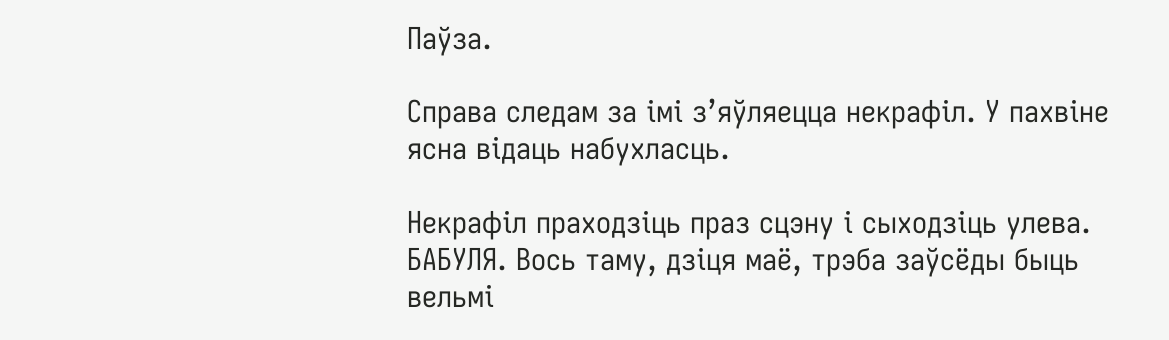Паўза.

Справа следам за імі з’яўляецца некрафіл. У пахвіне ясна відаць набухласць.

Некрафіл праходзіць праз сцэну і сыходзіць улева.
БАБУЛЯ. Вось таму, дзіця маё, трэба заўсёды быць вельмі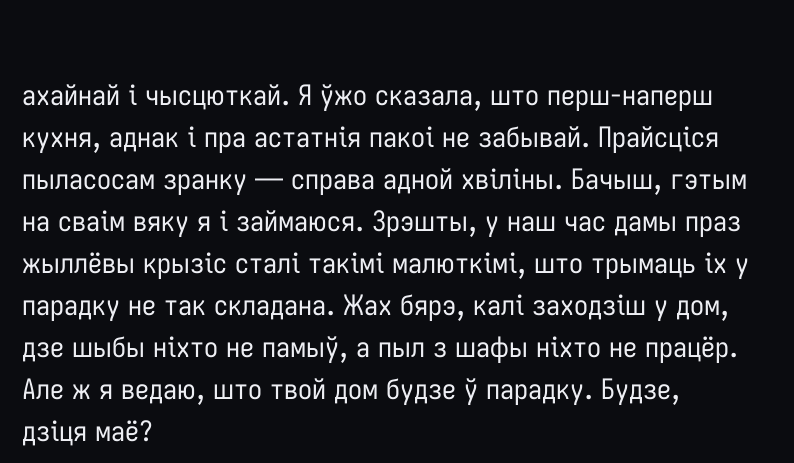ахайнай і чысцюткай. Я ўжо сказала, што перш-наперш кухня, аднак і пра астатнія пакоі не забывай. Прайсціся пыласосам зранку ― справа адной хвіліны. Бачыш, гэтым на сваім вяку я і займаюся. Зрэшты, у наш час дамы праз жыллёвы крызіс сталі такімі малюткімі, што трымаць іх у парадку не так складана. Жах бярэ, калі заходзіш у дом, дзе шыбы ніхто не памыў, а пыл з шафы ніхто не працёр. Але ж я ведаю, што твой дом будзе ў парадку. Будзе, дзіця маё?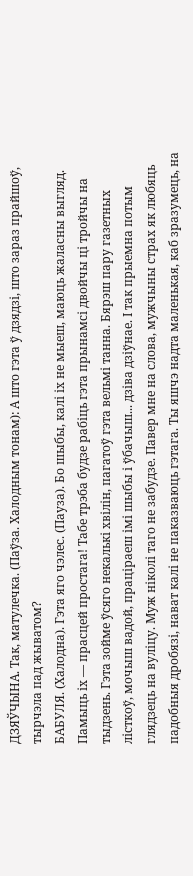ДЗЯЎЧЫНА. Так, матулечка. (Паўза. Халодным тонам): А што гэта ў дзядзі, што зараз прайшоў, тырчэла пад жыватом?
БАБУЛЯ. (Халодна). Гэта яго чэлес. (Пауза). Бо шыбы, калі іх не мыеш, маюць жаласны выгляд. Памыць іх ― прасцей простага! Табе трэба будзе рабіць гэта прынамсі двойчы ці тройчы на тыдзень. Гэта зойме ўсяго некалькі хвілін, пагатоў гэта вельмі танна. Бярэш пару газетных лісткоў, мочыш вадой, праціраеш імі шыбы і ўбачыш... дзіва дзіўнае. І так прыемна потым глядзець на вуліцу. Муж ніколі таго не забудзе. Павер мне на слова, мужчыны страх як любяць падобныя дробязі, нават калі не паказваюць гэтага. Ты яшчэ надта маленькая, каб зразумець, на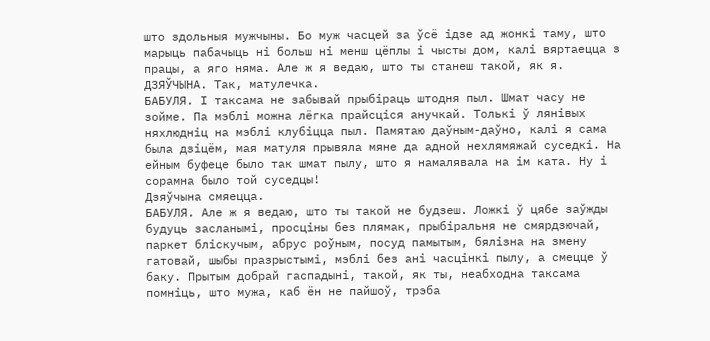што здольныя мужчыны. Бо муж часцей за ўсё ідзе ад жонкі таму, што марыць пабачыць ні больш ні менш цёплы і чысты дом, калі вяртаецца з працы, а яго няма. Але ж я ведаю, што ты станеш такой, як я.
ДЗЯЎЧЫНА. Так, матулечка.
БАБУЛЯ. І таксама не забывай прыбіраць штодня пыл. Шмат часу не зойме. Па мэблі можна лёгка прайсціся анучкай. Толькі ў лянівых няхлюдніц на мэблі клубіцца пыл. Памятаю даўным-даўно, калі я сама была дзіцём, мая матуля прывяла мяне да адной нехлямяжай суседкі. На ейным буфеце было так шмат пылу, што я намалявала на ім ката. Ну і сорамна было той суседцы!
Дзяўчына смяецца.
БАБУЛЯ. Але ж я ведаю, што ты такой не будзеш. Ложкі ў цябе заўжды будуць засланымі, просціны без плямак, прыбіральня не смярдзючай, паркет бліскучым, абрус роўным, посуд памытым, бялізна на змену гатовай, шыбы празрыстымі, мэблі без ані часцінкі пылу, а смецце ў баку. Прытым добрай гаспадыні, такой, як ты, неабходна таксама помніць, што мужа, каб ён не пайшоў, трэба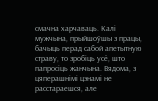смачна харчаваць. Калі мужчына, прыйшоўшы з працы, бачыць перад сабой апетытную страву, то зробіць усё, што папросіць жанчына. Вядома, з цяперашнімі цэнамі не расстараешся, але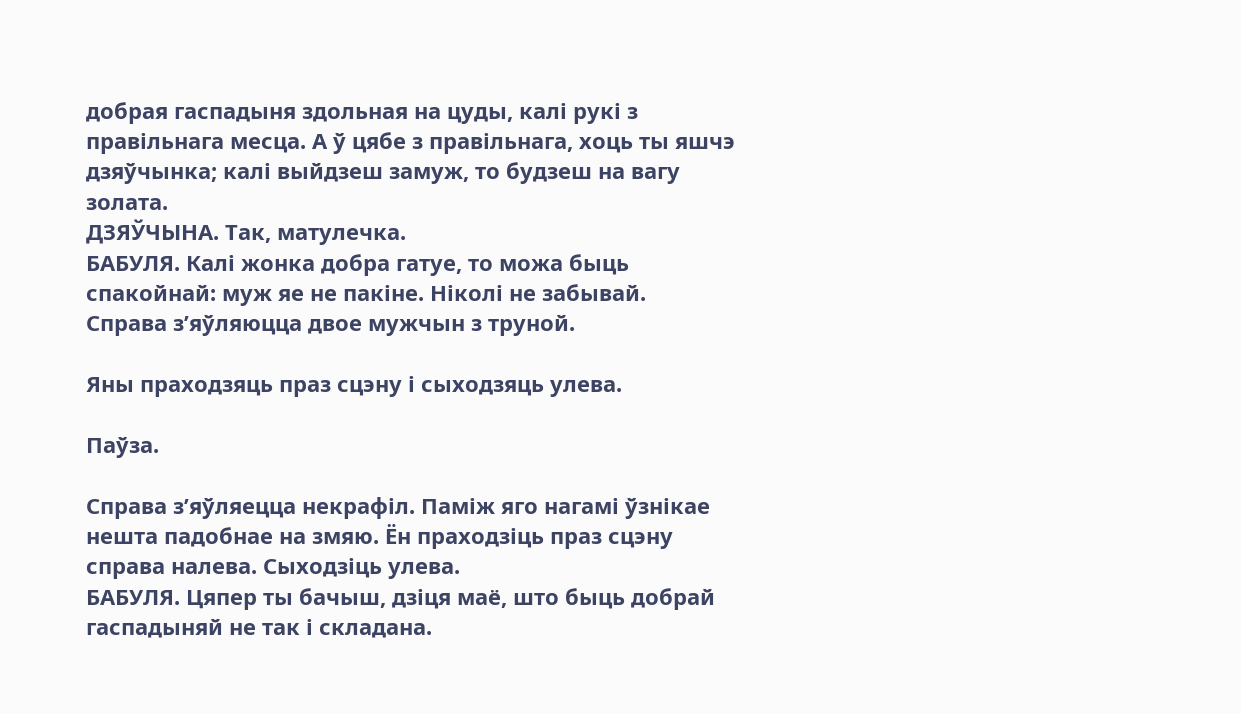добрая гаспадыня здольная на цуды, калі рукі з правільнага месца. А ў цябе з правільнага, хоць ты яшчэ дзяўчынка; калі выйдзеш замуж, то будзеш на вагу золата.
ДЗЯЎЧЫНА. Так, матулечка.
БАБУЛЯ. Калі жонка добра гатуе, то можа быць спакойнай: муж яе не пакіне. Ніколі не забывай.
Справа з’яўляюцца двое мужчын з труной.

Яны праходзяць праз сцэну і сыходзяць улева.

Паўза.

Справа з’яўляецца некрафіл. Паміж яго нагамі ўзнікае нешта падобнае на змяю. Ён праходзіць праз сцэну справа налева. Сыходзіць улева.
БАБУЛЯ. Цяпер ты бачыш, дзіця маё, што быць добрай гаспадыняй не так і складана.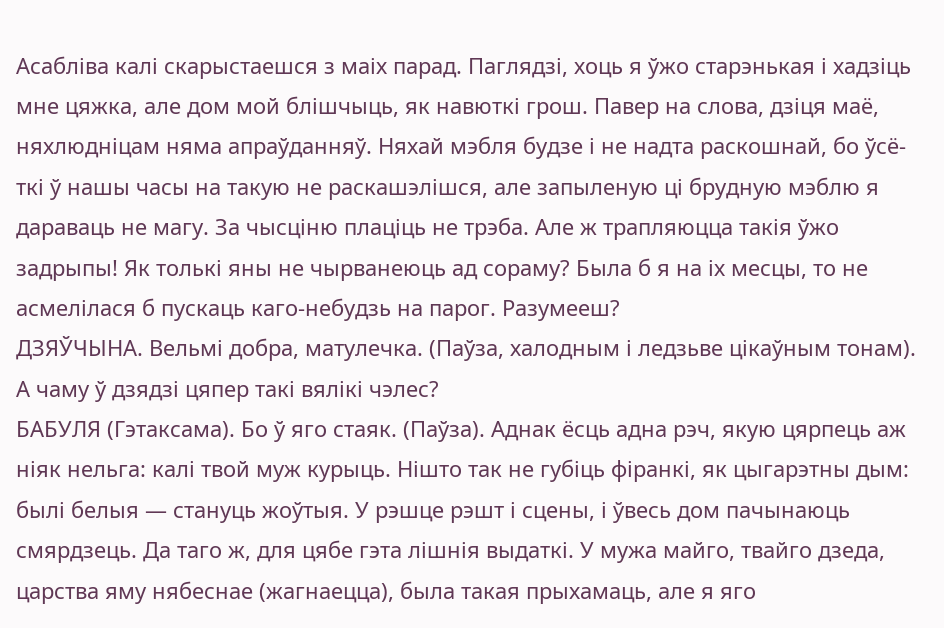Асабліва калі скарыстаешся з маіх парад. Паглядзі, хоць я ўжо старэнькая і хадзіць мне цяжка, але дом мой блішчыць, як навюткі грош. Павер на слова, дзіця маё, няхлюдніцам няма апраўданняў. Няхай мэбля будзе і не надта раскошнай, бо ўсё-ткі ў нашы часы на такую не раскашэлішся, але запыленую ці брудную мэблю я дараваць не магу. За чысціню плаціць не трэба. Але ж трапляюцца такія ўжо задрыпы! Як толькі яны не чырванеюць ад сораму? Была б я на іх месцы, то не асмелілася б пускаць каго-небудзь на парог. Разумееш?
ДЗЯЎЧЫНА. Вельмі добра, матулечка. (Паўза, халодным і ледзьве цікаўным тонам). А чаму ў дзядзі цяпер такі вялікі чэлес?
БАБУЛЯ (Гэтаксама). Бо ў яго стаяк. (Паўза). Аднак ёсць адна рэч, якую цярпець аж ніяк нельга: калі твой муж курыць. Нішто так не губіць фіранкі, як цыгарэтны дым: былі белыя ― стануць жоўтыя. У рэшце рэшт і сцены, і ўвесь дом пачынаюць смярдзець. Да таго ж, для цябе гэта лішнія выдаткі. У мужа майго, твайго дзеда, царства яму нябеснае (жагнаецца), была такая прыхамаць, але я яго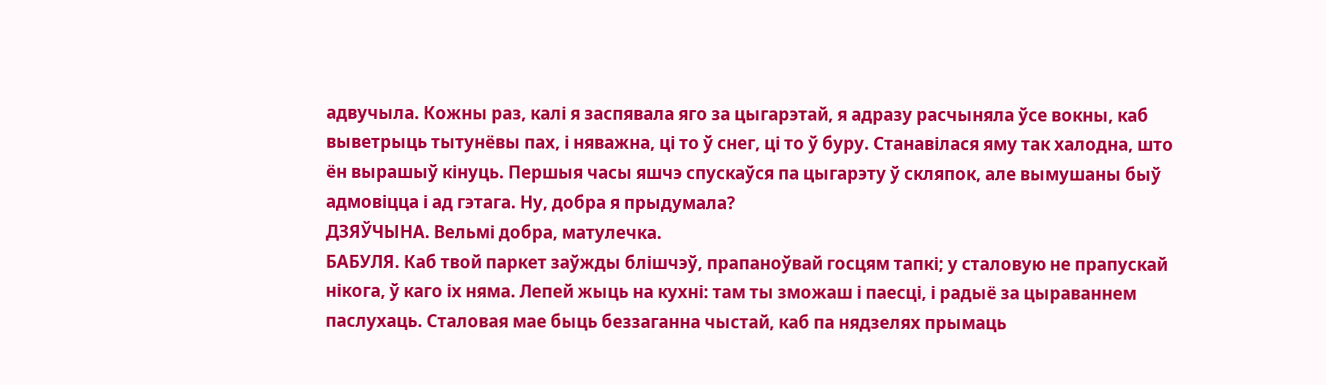адвучыла. Кожны раз, калі я заспявала яго за цыгарэтай, я адразу расчыняла ўсе вокны, каб выветрыць тытунёвы пах, і няважна, ці то ў снег, ці то ў буру. Станавілася яму так халодна, што ён вырашыў кінуць. Першыя часы яшчэ спускаўся па цыгарэту ў скляпок, але вымушаны быў адмовіцца і ад гэтага. Ну, добра я прыдумала?
ДЗЯЎЧЫНА. Вельмі добра, матулечка.
БАБУЛЯ. Каб твой паркет заўжды блішчэў, прапаноўвай госцям тапкі; у сталовую не прапускай нікога, ў каго іх няма. Лепей жыць на кухні: там ты зможаш і паесці, і радыё за цыраваннем паслухаць. Сталовая мае быць беззаганна чыстай, каб па нядзелях прымаць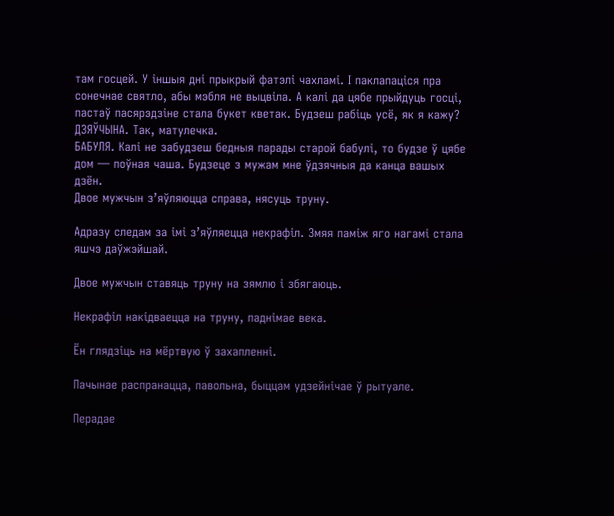там госцей. У іншыя дні прыкрый фатэлі чахламі. І паклапаціся пра сонечнае святло, абы мэбля не выцвіла. А калі да цябе прыйдуць госці, пастаў пасярэдзіне стала букет кветак. Будзеш рабіць усё, як я кажу?
ДЗЯЎЧЫНА. Так, матулечка.
БАБУЛЯ. Калі не забудзеш бедныя парады старой бабулі, то будзе ў цябе дом ― поўная чаша. Будзеце з мужам мне ўдзячныя да канца вашых дзён.
Двое мужчын з’яўляюцца справа, нясуць труну.

Адразу следам за імі з’яўляецца некрафіл. Змяя паміж яго нагамі стала яшчэ даўжэйшай.

Двое мужчын ставяць труну на зямлю і збягаюць.

Некрафіл накідваецца на труну, паднімае века.

Ён глядзіць на мёртвую ў захапленні.

Пачынае распранацца, павольна, быццам удзейнічае ў рытуале.

Перадае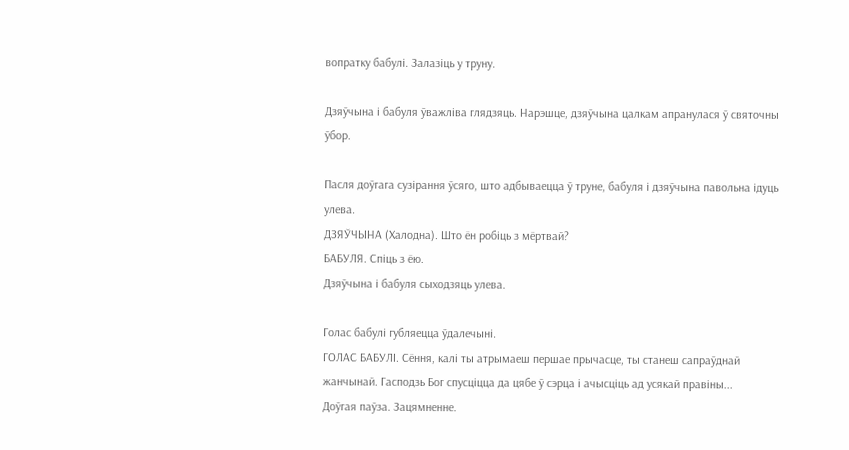вопратку бабулі. Залазіць у труну.

Дзяўчына і бабуля ўважліва глядзяць. Нарэшце, дзяўчына цалкам апранулася ў святочны ўбор.

Пасля доўгага сузірання ўсяго, што адбываецца ў труне, бабуля і дзяўчына павольна ідуць улева.
ДЗЯЎЧЫНА (Халодна). Што ён робіць з мёртвай?
БАБУЛЯ. Спіць з ёю.
Дзяўчына і бабуля сыходзяць улева.

Голас бабулі губляецца ўдалечыні.
ГОЛАС БАБУЛІ. Сёння, калі ты атрымаеш першае прычасце, ты станеш сапраўднай жанчынай. Гасподзь Бог спусціцца да цябе ў сэрца і ачысціць ад усякай правіны...
Доўгая паўза. Зацямненне.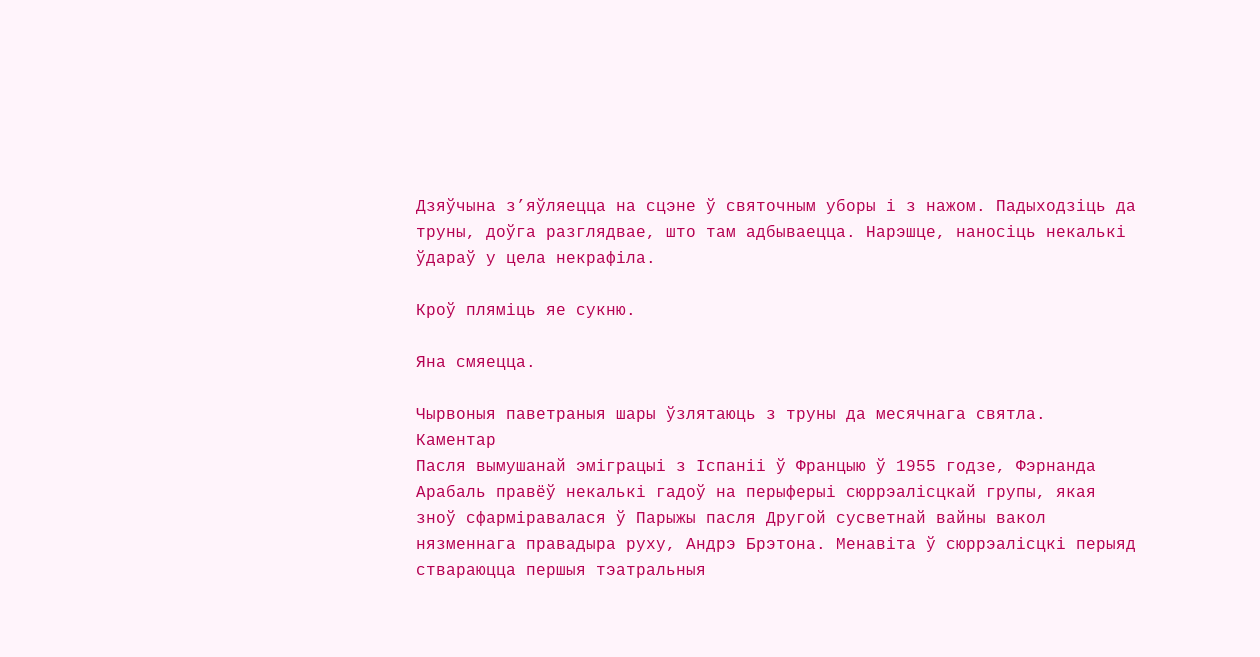Дзяўчына з’яўляецца на сцэне ў святочным уборы і з нажом. Падыходзіць да труны, доўга разглядвае, што там адбываецца. Нарэшце, наносіць некалькі ўдараў у цела некрафіла.

Кроў пляміць яе сукню.

Яна смяецца.

Чырвоныя паветраныя шары ўзлятаюць з труны да месячнага святла.
Каментар
Пасля вымушанай эміграцыі з Іспаніі ў Францыю ў 1955 годзе, Фэрнанда Арабаль правёў некалькі гадоў на перыферыі сюррэалісцкай групы, якая зноў сфарміравалася ў Парыжы пасля Другой сусветнай вайны вакол нязменнага правадыра руху, Андрэ Брэтона. Менавіта ў сюррэалісцкі перыяд ствараюцца першыя тэатральныя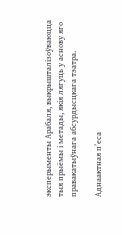эксперыменты Арабаля, выкрышталізоўваюцца тыя прыёмы і метады, якія лягуць у аснову яго правакатыўнага абсурдысцкага тэатра.

Аднаактная п’еса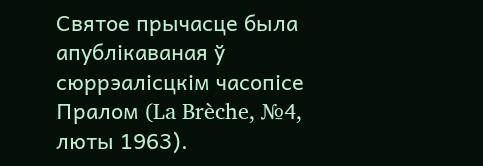Святое прычасце была апублікаваная ў сюррэалісцкім часопісе Пралом (La Brèche, №4, люты 1963).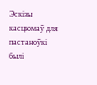Эскізы касцюмаў для пастаноўкі былі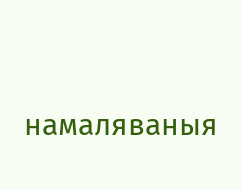намаляваныя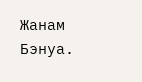Жанам Бэнуа.